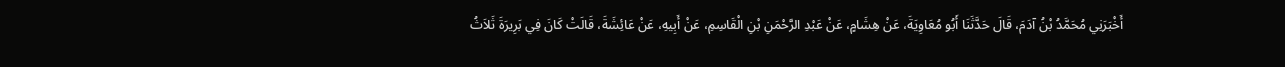أَخْبَرَنِي مُحَمَّدُ بْنُ آدَمَ، قَالَ حَدَّثَنَا أَبُو مُعَاوِيَةَ، عَنْ هِشَامٍ، عَنْ عَبْدِ الرَّحْمَنِ بْنِ الْقَاسِمِ، عَنْ أَبِيهِ، عَنْ عَائِشَةَ، قَالَتْ كَانَ فِي بَرِيرَةَ ثَلاَثُ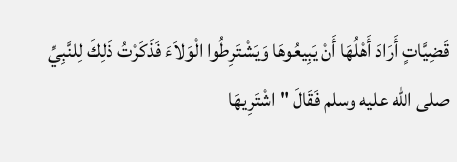قَضِيَّاتٍ أَرَادَ أَهْلُهَا أَنْ يَبِيعُوهَا وَيَشْتَرِطُوا الْوَلاَءَ فَذَكَرْتُ ذَلِكَ لِلنَّبِيِّ صلى الله عليه وسلم فَقَالَ " اشْتَرِيهَا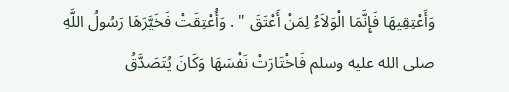وَأَعْتِقِيهَا فَإِنَّمَا الْوَلاَءُ لِمَنْ أَعْتَقَ " . وَأُعْتِقَتْ فَخَيَّرَهَا رَسُولُ اللَّهِ صلى الله عليه وسلم فَاخْتَارَتْ نَفْسَهَا وَكَانَ يُتَصَدَّقُ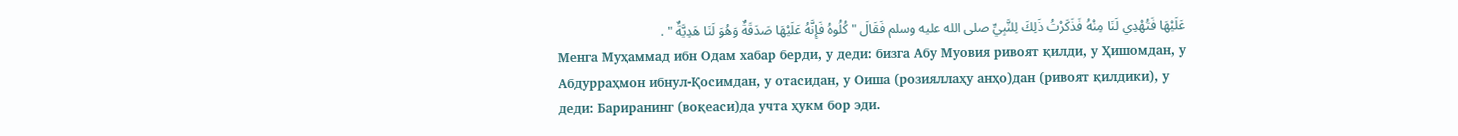عَلَيْهَا فَتُهْدِي لَنَا مِنْهُ فَذَكَرْتُ ذَلِكَ لِلنَّبِيِّ صلى الله عليه وسلم فَقَالَ " كُلُوهُ فَإِنَّهُ عَلَيْهَا صَدَقَةٌ وَهُوَ لَنَا هَدِيَّةٌ " .
Менга Муҳаммад ибн Одам хабар берди, у деди: бизга Абу Муовия ривоят қилди, у Ҳишомдан, у Абдурраҳмон ибнул-Қосимдан, у отасидан, у Оиша (розияллаҳу анҳо)дан (ривоят қилдики), у деди: Бариранинг (воқеаси)да учта ҳукм бор эди.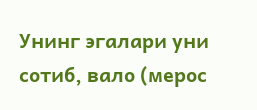Унинг эгалари уни сотиб, вало (мерос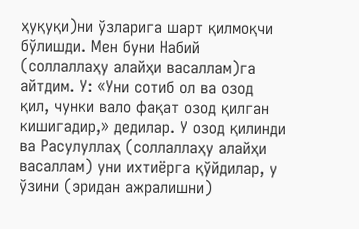ҳуқуқи)ни ўзларига шарт қилмоқчи бўлишди. Мен буни Набий (соллаллаҳу алайҳи васаллам)га айтдим. У: «Уни сотиб ол ва озод қил, чунки вало фақат озод қилган кишигадир,» дедилар. У озод қилинди ва Расулуллаҳ (соллаллаҳу алайҳи васаллам) уни ихтиёрга қўйдилар, у ўзини (эридан ажралишни)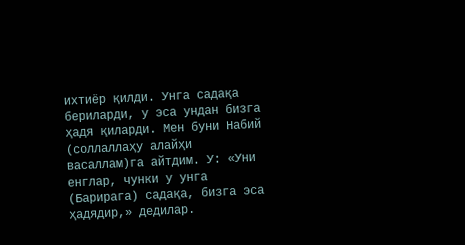ихтиёр қилди. Унга садақа бериларди, у эса ундан бизга ҳадя қиларди. Мен буни Набий (соллаллаҳу алайҳи васаллам)га айтдим. У: «Уни енглар, чунки у унга (Барирага) садақа, бизга эса ҳадядир,» дедилар.